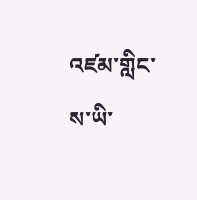འཛམ་གླིང་ས་ཡི་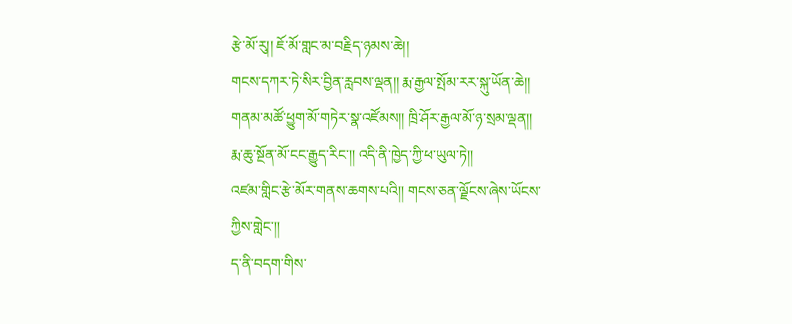རྩེ་མོ་རུ།། ཇོ་མོ་གླང་མ་བརྗིད་ཉམས་ཆེ།།
གངས་དཀར་ཏེ་སིར་བྱིན་རླབས་ལྡན།། རྨ་རྒྱལ་སྤོམ་རར་སྐུ་ཡོན་ཆེ།།
གནམ་མཚོ་ཕྱུག་མོ་གཏེར་སྣ་འཛོམས།། ཁྲི་ཤོར་རྒྱལ་མོ་ཉ་སྲམ་ལྡན།།
རྨ་ཆུ་སྔོན་མོ་ངང་རྒྱུད་རིང་།། འདི་ནི་ཁྱེད་ཀྱི་ཕ་ཡུལ་ཏེ།།
འཛམ་གླིང་རྩེ་མོར་གནས་ཆགས་པའི།། གངས་ཅན་ལྗོངས་ཞེས་ཡོངས་ཀྱིས་གླེང་།།
ད་ནི་བདག་གིས་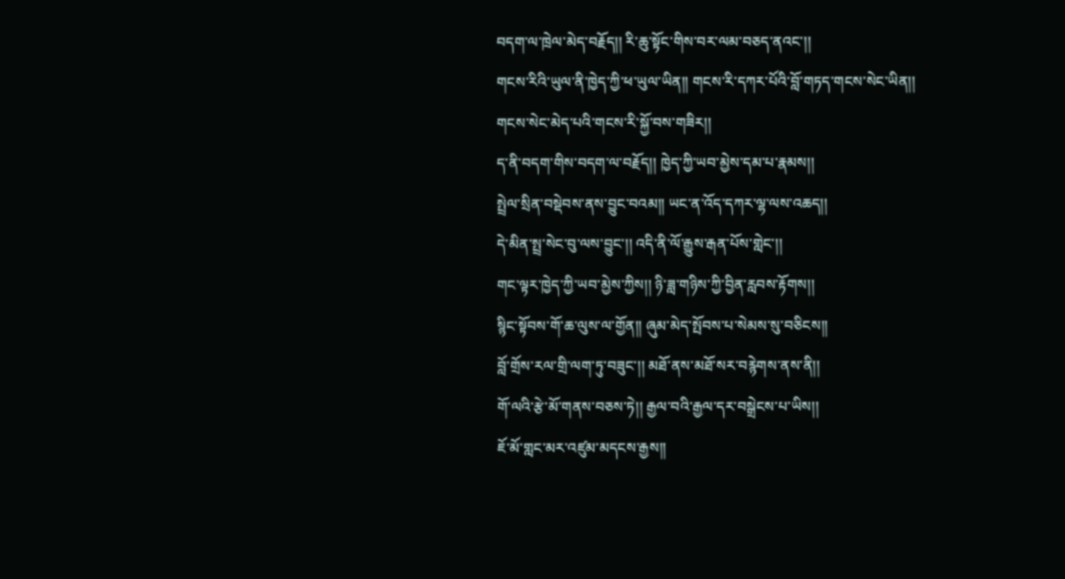བདག་ལ་ཁྲེལ་མེད་བརྗོད།། རི་ཆུ་སྟོང་གིས་བར་ལམ་བཅད་ནའང་།།
གངས་རིའི་ཡུལ་ནི་ཁྱེད་ཀྱི་ཕ་ཡུལ་ཡིན།། གངས་རི་དཀར་པོའི་བློ་གཏད་གངས་སེང་ཡིན།།
གངས་སེང་མེད་པའི་གངས་རི་སྐྱོ་བས་གཟིར།།
ད་ནི་བདག་གིས་བདག་ལ་བརྗོད།། ཁྱེད་ཀྱི་ཡབ་མྱེས་དམ་པ་རྣམས།།
སྤྲེལ་སྲིན་བསྡེབས་ནས་བྱུང་བའམ།། ཡང་ན་འོད་དཀར་ལྷ་ལས་འཆད།།
དེ་མིན་སྤྲ་སེང་བུ་ལས་བྱུང་།། འདི་ནི་ལོ་རྒྱུས་རྒན་པོས་གླེང་།།
གང་ལྟར་ཁྱེད་ཀྱི་ཡབ་མྱེས་ཀྱིས།། ཉི་ཟླ་གཉིས་ཀྱི་བྱིན་རླབས་རྟོགས།།
སྙིང་སྟོབས་གོ་ཆ་ལུས་ལ་གྱོན།། ཞུམ་མེད་སྤོབས་པ་སེམས་སུ་བཅིངས།།
བློ་གྲོས་རལ་གྲི་ལག་ཏུ་བཟུང་།། མཐོ་ནས་མཐོ་སར་བརྙེགས་ནས་ནི།།
གོ་ལའི་རྩེ་མོ་གནས་བཅས་ཏེ།། རྒྱལ་བའི་རྒྱལ་དར་བསྒྲེངས་པ་ཡིས།།
ཇོ་མོ་གླང་མར་འཛུམ་མདངས་རྒྱས།།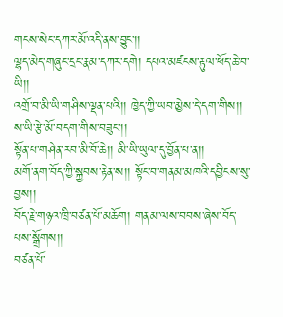གངས་སེང་དཀར་མོ་འདི་ནས་བྱུང་།།
ལྷད་མེད་གཞུང་དྲང་རྣམ་དཀར་དགེ། དཔའ་མཛངས་རྟུལ་ཕོད་ཆེ་བ་ཡི།།
འགྲོ་བ་མི་ཡི་གཤིས་ལྡན་པའི།། ཁྱེད་ཀྱི་ཡབ་མྱེས་དེ་དག་གིས།།
ས་ཡི་རྩེ་མོ་བདག་གིས་བཟུང་།།
སྟོན་པ་གཤེན་རབ་མི་བོ་ཆེ།། མི་ཡི་ཡུལ་དུ་བྱོན་པ་ན།།
མགོ་ནག་བོད་ཀྱི་སྐྱབས་རྟེན་ས།། སྟོང་བ་གནམ་མཁའི་དབྱིངས་སུ་བྱས།།
བོད་རྗེ་གཉའ་ཁྲི་བཙན་པོ་མཆོག། གནམ་ལས་བབས་ཞེས་བོད་པས་སྒྲོགས།།
བཙན་པོ་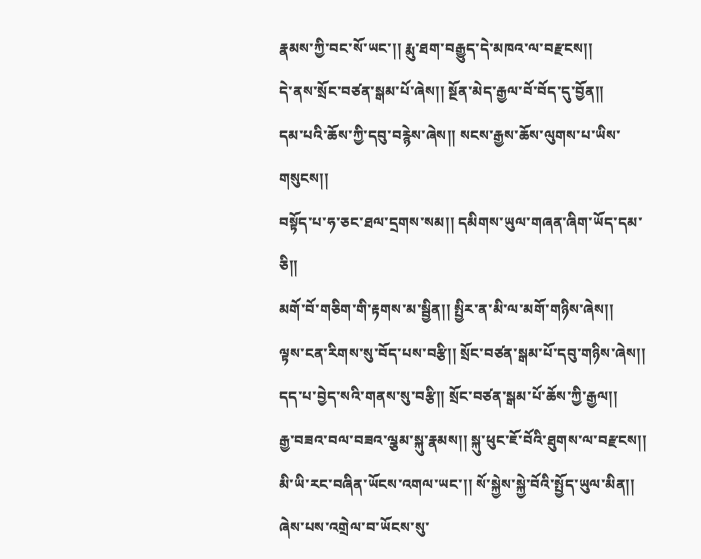རྣམས་ཀྱི་བང་སོ་ཡང་།། རྨུ་ཐག་བརྒྱུད་དེ་མཁའ་ལ་བརྫངས།།
དེ་ནས་སྲོང་བཙན་སྒམ་པོ་ཞེས།། སྔོན་མེད་རྒྱལ་བོ་བོད་དུ་བྱོན།།
དམ་པའི་ཆོས་ཀྱི་དབུ་བརྙེས་ཞེས།། སངས་རྒྱས་ཆོས་ལུགས་པ་ཡིས་གསུངས།།
བསྟོད་པ་ཧ་ཅང་ཐལ་དྲགས་སམ།། དམིགས་ཡུལ་གཞན་ཞིག་ཡོད་དམ་ཅི།།
མགོ་བོ་གཅིག་གི་རྟགས་མ་སྦྱིན།། སྤྱིར་ན་མི་ལ་མགོ་གཉིས་ཞེས།།
ལྟས་ངན་རིགས་སུ་བོད་པས་བརྩི།། སྲོང་བཙན་སྒམ་པོ་དབུ་གཉིས་ཞེས།།
དད་པ་བྱེད་སའི་གནས་སུ་བརྩི།། སྲོང་བཙན་སྒམ་པོ་ཆོས་ཀྱི་རྒྱལ།།
རྒྱ་བཟའ་བལ་བཟའ་ལྕམ་སྐུ་རྣམས།། སྐུ་ཕུང་ཇོ་བོའི་ཐུགས་ལ་བརྫངས།།
མི་ཡི་རང་བཞིན་ཡོངས་འགལ་ཡང་།། སོ་སྐྱེས་སྐྱེ་བོའི་སྤྱོད་ཡུལ་མིན།།
ཞེས་པས་འགྲེལ་བ་ཡོངས་སུ་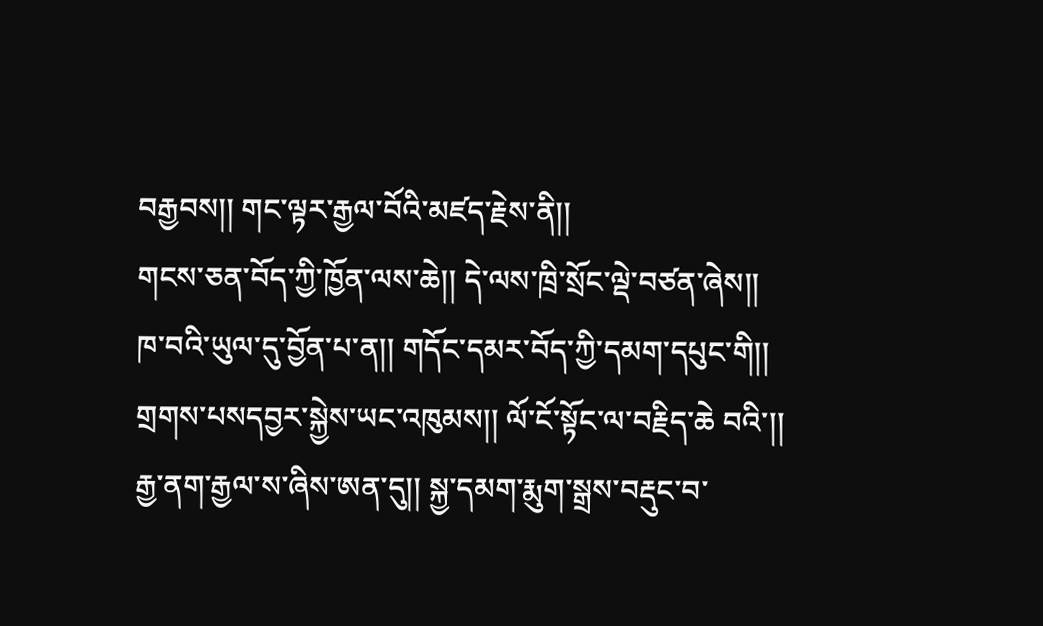བརྒྱབས།། གང་ལྟར་རྒྱལ་བོའི་མཛད་རྗེས་ནི།།
གངས་ཅན་བོད་ཀྱི་ཁྱོན་ལས་ཆེ།། དེ་ལས་ཁྲི་སྲོང་ལྡེ་བཙན་ཞེས།།
ཁ་བའི་ཡུལ་དུ་བྱོན་པ་ན།། གདོང་དམར་བོད་ཀྱི་དམག་དཔུང་གི།།
གྲགས་པསདབྱར་སྐྱེས་ཡང་འཁུམས།། ལོ་ངོ་སྟོང་ལ་བརྗིད་ཆེ བའི་།།
རྒྱ་ནག་རྒྱལ་ས་ཞིས་ཨན་དུ།། སྐྱ་དམག་རྨུག་སྒྲས་བརྡུང་བ་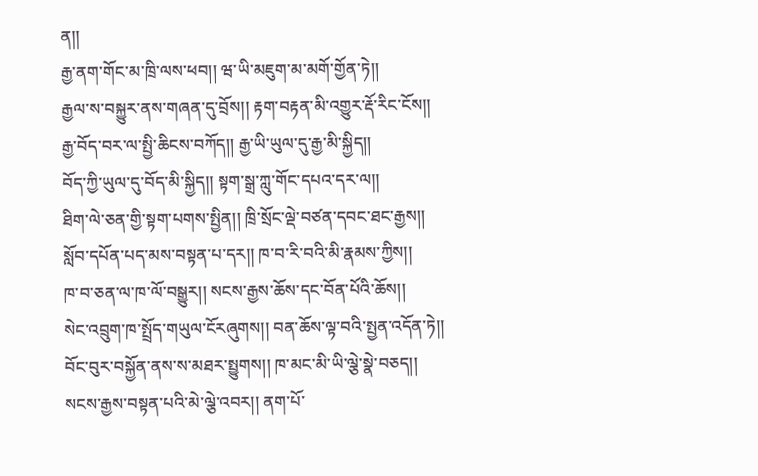ན།།
རྒྱ་ནག་གོང་མ་ཁྲི་ལས་ཕབ།། ཝ་ཡི་མཇུག་མ་མགོ་གྱོན་ཏེ།།
རྒྱལ་ས་བསྐྱུར་ནས་གཞན་དུ་བྲོས།། རྟག་བརྟན་མི་འགྱུར་རྡོ་རིང་ངོས།།
རྒྱ་བོད་བར་ལ་སྤྱི་ཆིངས་བཀོད།། རྒྱ་ཡི་ཡུལ་དུ་རྒྱ་མི་སྐྱིད།།
བོད་ཀྱི་ཡུལ་དུ་བོད་མི་སྐྱིད།། སྟག་སྒྲ་ཀླུ་གོང་དཔའ་དར་ལ།།
ཐིག་ལེ་ཅན་གྱི་སྟག་པགས་སྤྱིན།། ཁྲི་སྲོང་ལྡེ་བཙན་དབང་ཐང་རྒྱས།།
སློབ་དཔོན་པད་མས་བསྟན་པ་དར།། ཁ་བ་རི་བའི་མི་རྣམས་ཀྱིས།།
ཁ་བ་ཅན་ལ་ཁ་ལོ་བསྒྱུར།། སངས་རྒྱས་ཆོས་དང་བོན་པོའི་ཆོས།།
སེང་འབྲུག་ཁ་སྤྲོད་གཡུལ་ངོརཞུགས།། བན་ཆོས་ལྟ་བའི་སྤྱན་འདོན་ཏེ།།
བོང་བུར་བསྐྱོན་ནས་ས་མཐར་སྤྱུགས།། ཁ་མང་མི་ཡི་ལྕེ་སྣེ་བཅད།།
སངས་རྒྱས་བསྟན་པའི་མེ་ལྕེ་འབར།། ནག་པོ་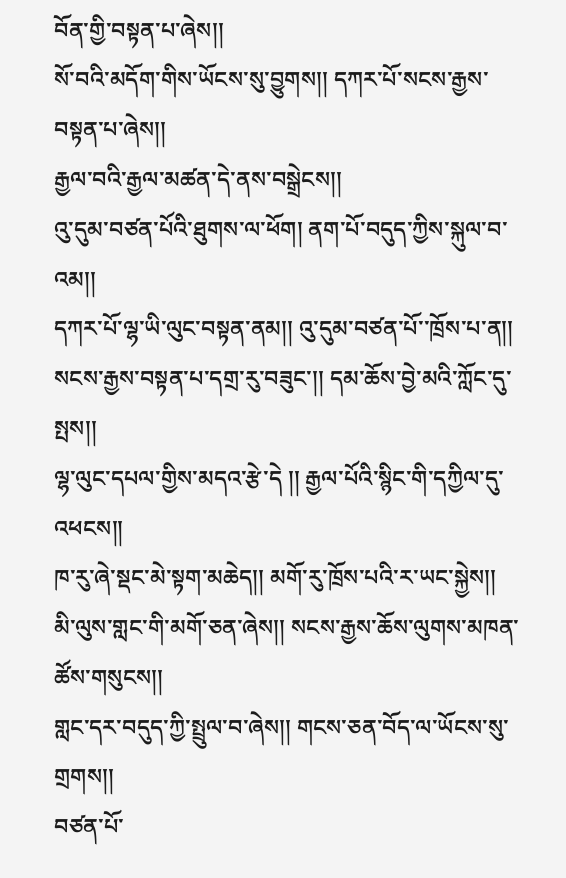བོན་གྱི་བསྟན་པ་ཞེས།།
སོ་བའི་མདོག་གིས་ཡོངས་སུ་བྱུགས།། དཀར་པོ་སངས་རྒྱས་བསྟན་པ་ཞེས།།
རྒྱལ་བའི་རྒྱལ་མཚན་དེ་ནས་བསྒྲེངས།།
འུ་དུམ་བཙན་པོའི་ཐུགས་ལ་ཕོག། ནག་པོ་བདུད་ཀྱིས་སྐུལ་བ་འམ།།
དཀར་པོ་ལྷ་ཡི་ལུང་བསྟན་ནམ།། འུ་དུམ་བཙན་པོ་་ཁྲོས་པ་ན།།
སངས་རྒྱས་བསྟན་པ་དགྲ་རུ་བཟུང་།། དམ་ཆོས་བྱེ་མའི་ཀློང་དུ་སྤས།།
ལྷ་ལུང་དཔལ་གྱིས་མདའ་རྩེ་དེ །། རྒྱལ་པོའི་སྙིང་གི་དཀྱིལ་དུ་འཕངས།།
ཁ་རུ་ཞེ་སྡང་མེ་སྟག་མཆེད།། མགོ་རུ་ཁྲོས་པའི་ར་ཡང་སྐྱེས།།
མི་ལུས་གླང་གི་མགོ་ཅན་ཞེས།། སངས་རྒྱས་ཆོས་ལུགས་མཁན་ཚོས་གསུངས།།
གླང་དར་བདུད་ཀྱི་སྤྲུལ་བ་ཞེས།། གངས་ཅན་བོད་ལ་ཡོངས་སུ་གྲགས།།
བཙན་པོ་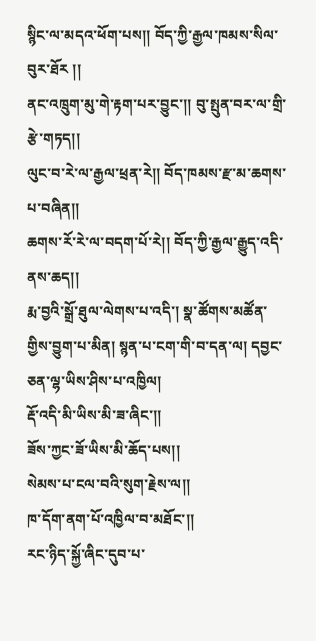སྙིང་ལ་མདའ་ཕོག་པས།། བོད་ཀྱི་རྒྱལ་ཁམས་སིལ་བུར་ཐོར །།
ནང་འཁྲུག་མུ་གེ་རྟག་པར་བྱུང་།། བུ་སྤུན་བར་ལ་གྲི་རྩེ་གཏད།།
ལུང་བ་རེ་ལ་རྒྱལ་ཕྲན་རེ།། བོད་ཁམས་རྫ་མ་ཆགས་པ་བཞིན།།
ཆགས་རོ་རེ་ལ་བདག་པོ་རེ།། བོད་ཀྱི་རྒྱལ་རྒྱུད་འདི་ནས་ཆད།།
རྨ་བྱའི་སྒྲོ་ཐུལ་ལེགས་པ་འདི་། སྣ་ཚོགས་མཚོན་གྱིས་བྱུག་པ་མིན། སྙན་པ་ངག་གི་བ་དན་ལ། དབྱང་ཅན་ལྷ་ཡིས་ཤིས་པ་འཁྱིལ།
རྡོ་འདི་མི་ཡིས་མི་ཟ་ཞིང་།།
ཟོས་ཀྱང་ཟོ་ཡིས་མི་ཆོད་པས།།
སེམས་པ་ངལ་བའི་སུག་རྗེས་ལ།།
ཁ་དོག་ནག་པོ་འཁྱིལ་བ་མཐོང་།།
རང་ཉིད་སྐྱོ་ཞིང་དུབ་པ་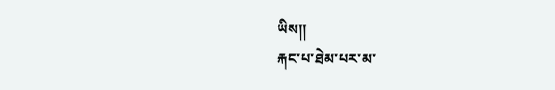ཡིས།།
རྐང་པ་ཐེམ་པར་མ་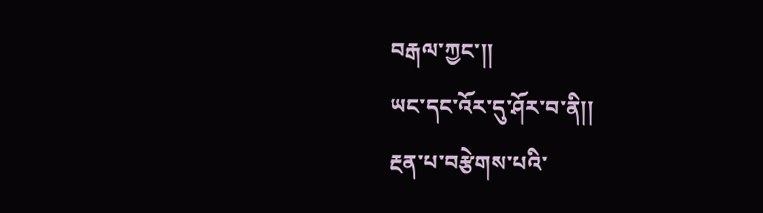བརྒལ་ཀྱང་།།
ཡང་དང་འོར་དུ་ཤོར་བ་ནི།།
རྔན་པ་བརྩེགས་པའི་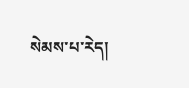སེམས་པ་རེད།